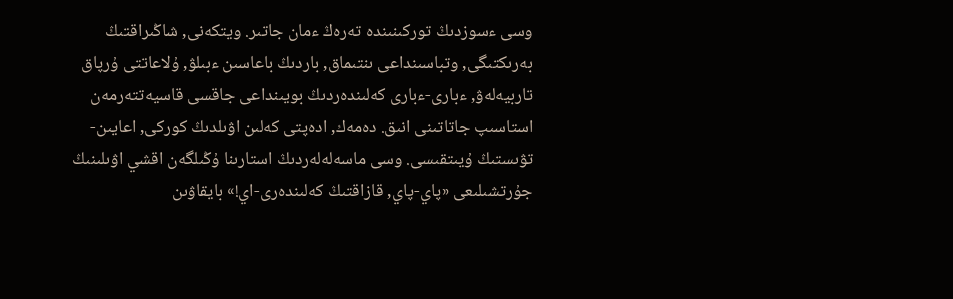وسى ءسوزدىڭ توركىنىندە تەرەڭ ءمان جاتىر. ويتكەنى, شاڭىراقتىڭ بەرىكتىگى, وتباسىنداعى ىنتىماق, باردىڭ باعاسىن ءبىلۋ, ۇلاعاتتى ۇرپاق تاربيەلەۋ, ءبارى-ءبارى كەلىندەردىڭ بويىنداعى جاقسى قاسيەتتەرمەن استاسىپ جاتاتىنى انىق. دەمەك, ادەپتى كەلىن اۋىلدىڭ كوركى, اعايىن-تۋىستىڭ ۇيىتقىسى. وسى ماسەلەلەردىڭ استارىنا ۇڭىلگەن اقشي اۋىلىنىڭ جۇرتشىلىعى «پاي-پاي, قازاقتىڭ كەلىندەرى-اي!» بايقاۋىن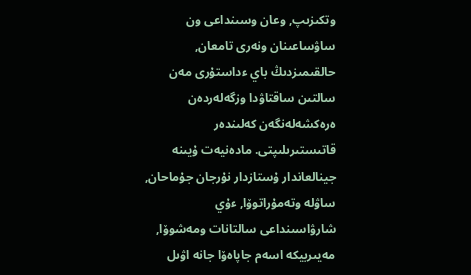وتكىزىپ, وعان وسىنداعى ون ساۋساعىنان ونەرى تامعان, حالقىمىزدىڭ باي ءداستۇرى مەن سالتىن ساقتاۋدا وزگەلەردەن ەرەكشەلەنگەن كەلىندەر قاتىستىرىلىپتى. مادەنيەت ۇيىنە جينالعاندار ۇستازدار نۇرجان جۇماحان, ساۋلە وتەمۇراتوۆا, ءۇي شارۋاسىنداعى سالتانات ومەشوۆا, مەيىربيكە اسەم جاپاەۆا جانە اۋىل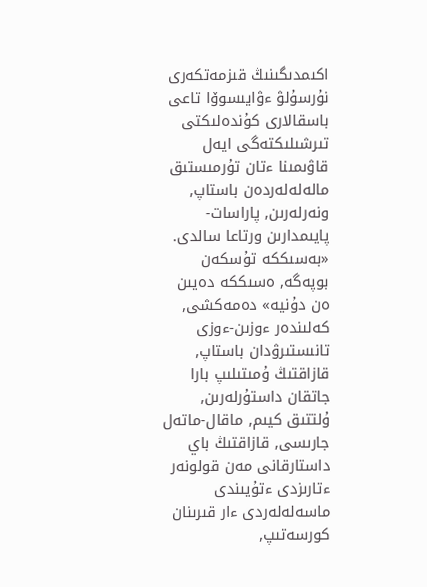اكىمدىگىنىڭ قىزمەتكەرى نۇرسۇلۋ ءۋايىسوۆا تاعى باسقالارى كۇندەلىكتى تىرشىلىكتەگى ايەل قاۋىمىنا ءتان تۇرمىستىق مالەلەلەردەن باستاپ, ونەرلەرىن, پاراسات-پايىمدارىن ورتاعا سالدى. «بەسىككە تۇسكەن بوپەگە, ەسىككە دەيىن ەن دۇنيە» دەمەكشى, كەلىندەر ءوزىن-ءوزى تانىستىرۋدان باستاپ, قازاقتىڭ ۇمىتىلىپ بارا جاتقان داستۇرلەرىن, ۇلتتىق كيىم, ماقال-ماتەل جارىسى, قازاقتىڭ باي داستارقانى مەن قولونەر ءتارىزدى ءتۇيىندى ماسەلەلەردى ءار قىرىنان كورسەتىپ,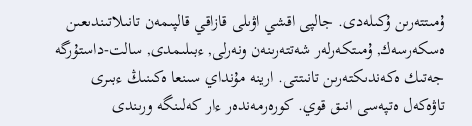ۇمىتتەرىن ۇكىلەدى. جالپى اقشي اۋىلى قازاقي قالپىمەن تانىلاتىندىعىن ەسكەرسەك, ۇمىتكەرلەر شەتتەرىنەن ونەرلى, ءبىلىمدى, سالت-داستۇرگە جەتىك ەكەندىكتەرىن تانىتتى. ارينە مۇنداي سىنعا ەكىنىڭ ءبىرى تاۋەكەل ەتپەسى انىق قوي. كورەرمەندەر ءار كەلىنگە ورىندى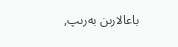باعالارىن بەرىپ,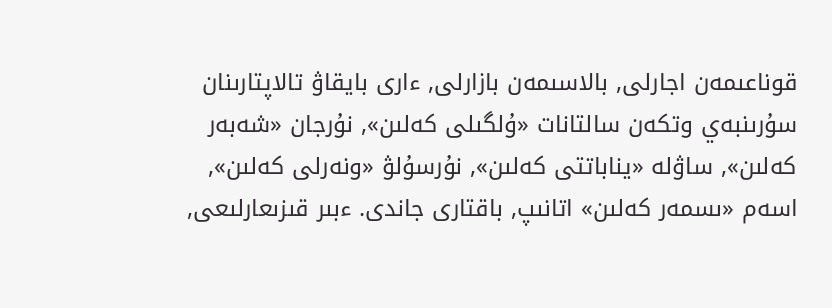قوناعىمەن اجارلى, بالاسىمەن بازارلى, ءارى بايقاۋ تالاپتارىنان سۇرىنبەي وتكەن سالتانات «ۇلگىلى كەلىن», نۇرجان «شەبەر كەلىن», ساۋلە «يناباتتى كەلىن», نۇرسۇلۋ «ونەرلى كەلىن», اسەم «ىسمەر كەلىن» اتانىپ, باقتارى جاندى. ءبىر قىزىعارلىعى,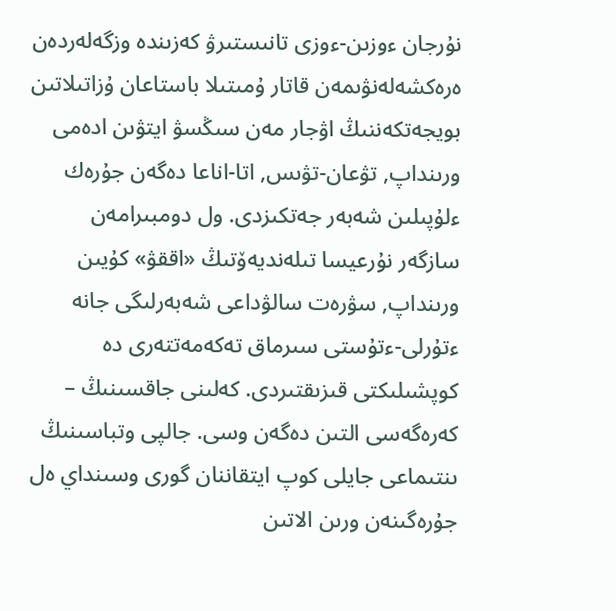نۇرجان ءوزىن-ءوزى تانىستىرۋ كەزىندە وزگەلەردەن ەرەكشەلەنۋىمەن قاتار ۇمىتىلا باستاعان ۇزاتىلاتىن بويجەتكەننىڭ اۋجار مەن سىڭسۋ ايتۋىن ادەمى ورىنداپ, تۋعان-تۋىس, اتا-اناعا دەگەن جۇرەك ءلۇپىلىن شەبەر جەتكىزدى. ول دومبىرامەن سازگەر نۇرعيسا تىلەنديەۆتىڭ «اققۋ» كۇيىن ورىنداپ, سۋرەت سالۋداعى شەبەرلىگى جانە ءتۇرلى-ءتۇستى سىرماق تەكەمەتتەرى دە كوپشىلىكتى قىزىقتىردى. كەلىنى جاقسىنىڭ – كەرەگەسى التىن دەگەن وسى. جالپى وتباسىنىڭ ىنتىماعى جايلى كوپ ايتقاننان گورى وسىنداي ەل جۇرەگىنەن ورىن الاتىن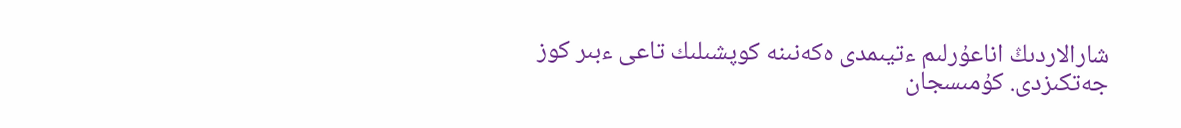شارالاردىڭ اناعۇرلىم ءتيىمدى ەكەنىنە كوپشىلىك تاعى ءبىر كوز جەتكىزدى. كۇمىسجان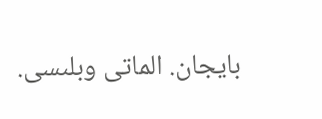بايجان. الماتى وبلىسى.